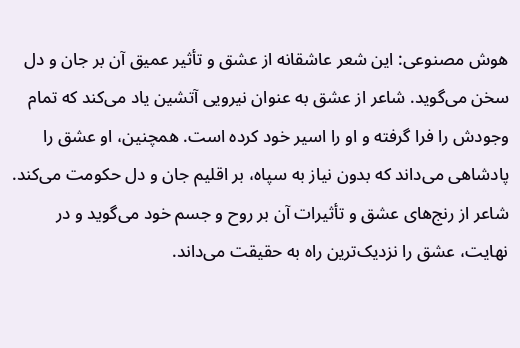هوش مصنوعی: این شعر عاشقانه از عشق و تأثیر عمیق آن بر جان و دل سخن می‌گوید. شاعر از عشق به عنوان نیرویی آتشین یاد می‌کند که تمام وجودش را فرا گرفته و او را اسیر خود کرده است. همچنین، او عشق را پادشاهی می‌داند که بدون نیاز به سپاه، بر اقلیم جان و دل حکومت می‌کند. شاعر از رنج‌های عشق و تأثیرات آن بر روح و جسم خود می‌گوید و در نهایت، عشق را نزدیک‌ترین راه به حقیقت می‌داند.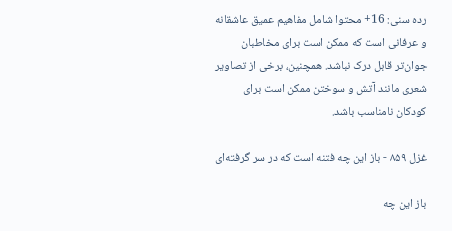رده سنی: 16+ محتوا شامل مفاهیم عمیق عاشقانه و عرفانی است که ممکن است برای مخاطبان جوان‌تر قابل درک نباشد. همچنین، برخی از تصاویر شعری مانند آتش و سوختن ممکن است برای کودکان نامناسب باشد.

غزل ۸۵۹ - باز این چه فتنه است که در سر گرفته‌ای

باز این چه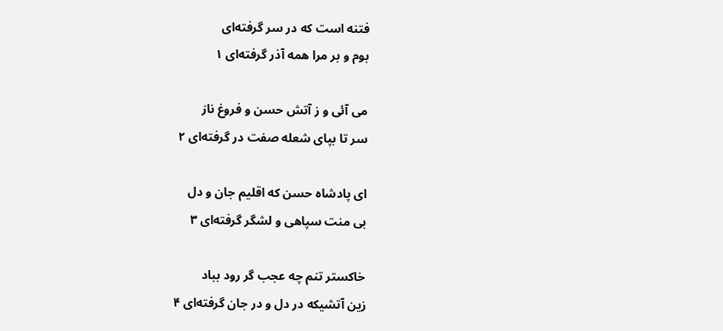فتنه است که در سر گرفته‌ای
بوم و بر مرا همه آذر گرفته‌ای ۱

می آئی و ز آتش حسن و فروغ ناز
سر تا بپای شعله صفت در گرفته‌ای ۲

ای پادشاه حسن که اقلیم جان و دل
بی منت سپاهی و لشگر گرفته‌ای ۳

خاکستر تنم چه عجب گر رود بباد
زین آتشیکه در دل و در جان گرفته‌ای ۴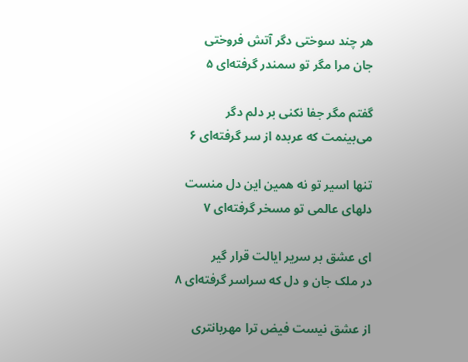هر چند سوختی دگر آتش فروختی
جان مرا مگر تو سمندر گرفته‌ای ۵

گفتم مگر جفا نکنی بر دلم دگر
می‌بینمت که عربده از سر گرفته‌ای ۶

تنها اسیر تو نه همین این دل منست
دلهای عالمی تو مسخر گرفته‌ای ۷

ای عشق بر سریر ایالت قرار گیر
در ملک جان و دل که سراسر گرفته‌ای ۸

از عشق نیست فیض ترا مهربانتری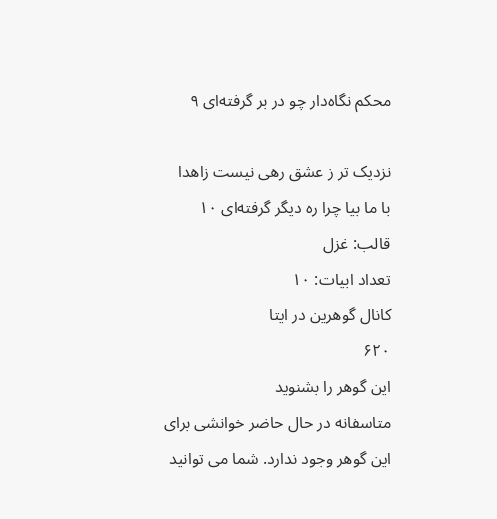محکم نگاه‌دار چو در بر گرفته‌ای ۹

نزدیک تر ز عشق رهی نیست زاهدا
با ما بیا چرا ره دیگر گرفته‌ای ۱۰
قالب: غزل
تعداد ابیات: ۱۰
کانال گوهرین در ایتا
۶۲۰
این گوهر را بشنوید
متاسفانه در حال حاضر خوانشی برای این گوهر وجود ندارد. شما می توانید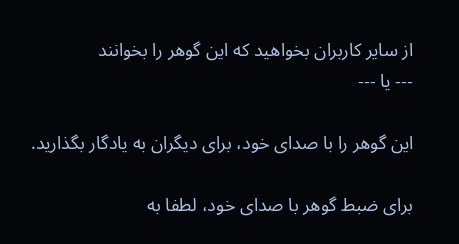از سایر کاربران بخواهید که این گوهر را بخوانند
--- یا ---

این گوهر را با صدای خود، برای دیگران به یادگار بگذارید.

برای ضبط گوهر با صدای خود، لطفا به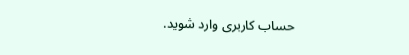حساب کاربری وارد شوید.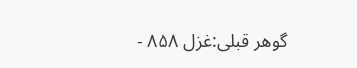گوهر قبلی:غزل ۸۵۸ -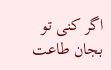اگر کنی تو بجان طاعت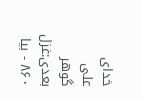خدای علی
گوهر بعدی:غزل ۸۶۰ - بیا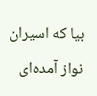بیا که اسیران نواز آمده‌ای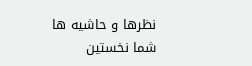نظرها و حاشیه ها
شما نخستین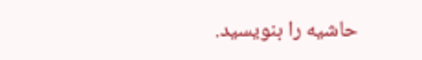حاشیه را بنویسید.